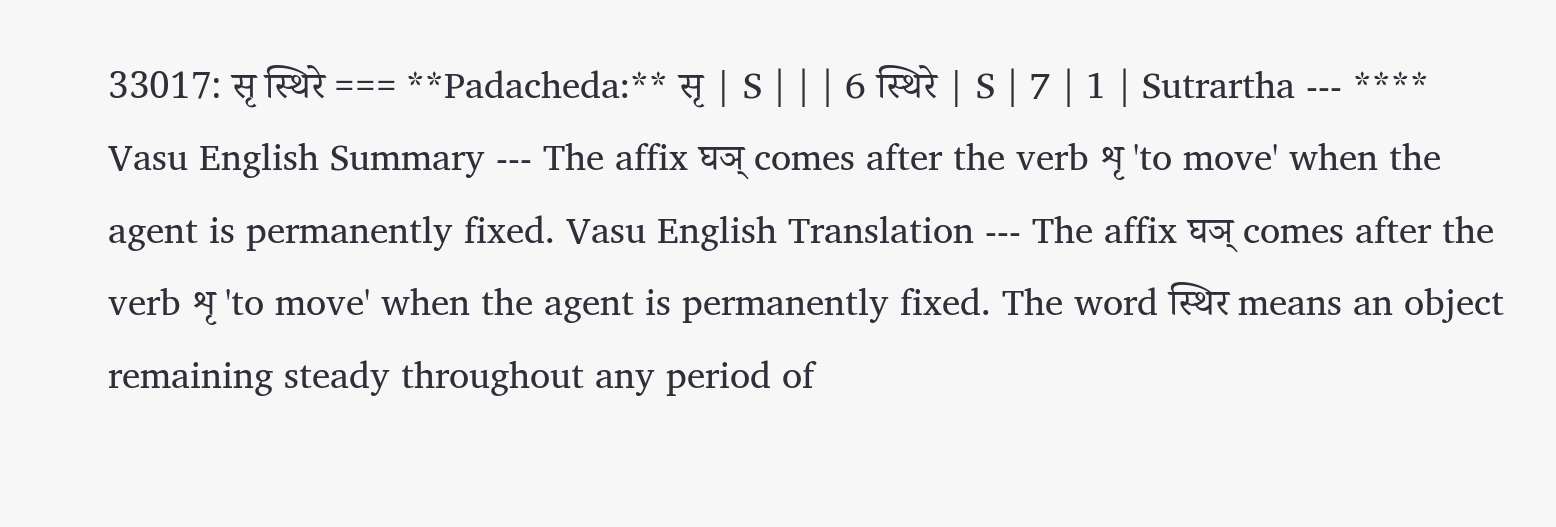33017: सृ स्थिरे === **Padacheda:** सृ | S | | | 6 स्थिरे | S | 7 | 1 | Sutrartha --- **** Vasu English Summary --- The affix घञ् comes after the verb शृ 'to move' when the agent is permanently fixed. Vasu English Translation --- The affix घञ् comes after the verb शृ 'to move' when the agent is permanently fixed. The word स्थिर means an object remaining steady throughout any period of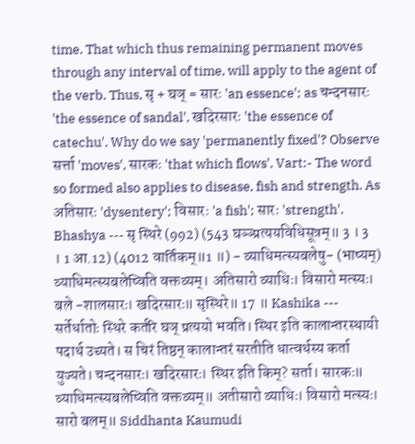time. That which thus remaining permanent moves through any interval of time, will apply to the agent of the verb. Thus, सृ + घञ् = सारः 'an essence'; as चन्दनसारः 'the essence of sandal', खदिरसारः 'the essence of catechu'. Why do we say 'permanently fixed'? Observe सर्त्ता 'moves', सारकः 'that which flows'. Vart:- The word so formed also applies to disease, fish and strength. As अतिसारः 'dysentery'; विसारः 'a fish'; सारः 'strength'. Bhashya --- सृ स्थिरे (992) (543 घञ्ञ्प्रत्ययविधिसूत्रम्॥ 3 । 3 । 1 आ.12) (4012 वार्तिकम्॥1 ॥) - व्याधिमत्स्यबलेषु- (भाष्यम्) व्याधिमत्स्यबलेष्विति वक्तव्यम्। अतिसारो व्याधिः। विसारो मत्स्यः। बले -शालसारः। खदिरसारः॥ सृस्थिरे॥ 17 ॥ Kashika --- सर्तेर्धातोः स्थिरे कर्तरि घञ् प्रत्ययो भवति। स्थिर इति कालान्तरस्थायी पदार्थ उच्यते। स चिरं तिष्ठन् कालान्तरं सरतीति धात्वर्थस्य कर्ता युज्यते। चन्दनसारः। खदिरसारः। स्थिर इति किम्? सर्ता। सारकः॥ व्याधिमत्स्यबलेष्विति वक्तव्यम्॥ अतीसारो व्याधिः। विसारो मत्स्यः। सारो बलम्॥ Siddhanta Kaumudi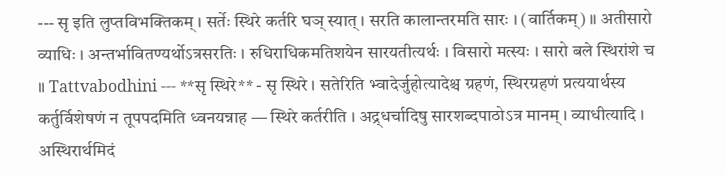--- सृ इति लुप्तविभक्तिकम् । सर्तेः स्थिरे कर्तरि घञ् स्यात् । सरति कालान्तरमति सारः । (वार्तिकम्) ॥ अतीसारो व्याधिः । अन्तर्भावितण्यर्थोऽत्रसरतिः । रुधिराधिकमतिशयेन सारयतीत्यर्थः । विसारो मत्स्यः । सारो बले स्थिरांशे च ॥ Tattvabodhini --- **सृ स्थिरे** - सृ स्थिरे । सतेरिति भ्वादेर्जुहोत्यादेश्च ग्रहणं, स्थिरग्रहणं प्रत्ययार्थस्य कर्तुर्विशेषणं न तूपपदमिति ध्वनयन्नाह — स्थिरे कर्तरीति । अद्र्धर्चादिषु सारशब्दपाठोऽत्र मानम् । व्याधीत्यादि । अस्थिरार्थमिदं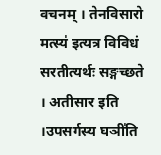वचनम् । तेनविसारो मत्स्य॑ इत्यत्र विविधं सरतीत्यर्थः सङ्गच्छते । अतीसार इति ।उपसर्गस्य घञी॑ति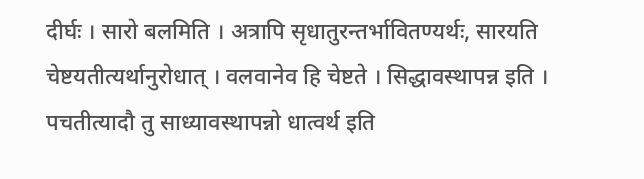दीर्घः । सारो बलमिति । अत्रापि सृधातुरन्तर्भावितण्यर्थः, सारयति चेष्टयतीत्यर्थानुरोधात् । वलवानेव हि चेष्टते । सिद्धावस्थापन्न इति । पचतीत्यादौ तु साध्यावस्थापन्नो धात्वर्थ इति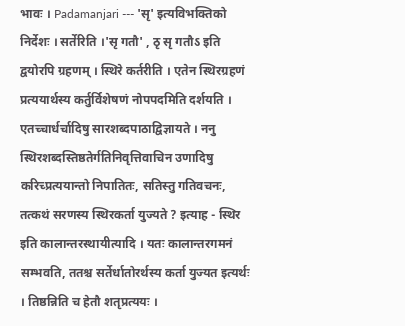भावः । Padamanjari --- 'सृ' इत्यविभक्तिको निर्देशः । सर्तेरिति ।'सृ गतौ' , ठृ सृ गतौऽ इति द्वयोरपि ग्रहणम् । स्थिरे कर्तरीति । एतेन स्थिरग्रहणं प्रत्ययार्थस्य कर्तुर्विशेषणं नोपपदमिति दर्शयति । एतच्चार्धर्चादिषु सारशब्दपाठाद्विज्ञायते । ननु स्थिरशब्दस्तिष्ठतेर्गतिनिवृत्तिवाचिन उणादिषु करिच्प्रत्ययान्तो निपातितः, सतिस्तु गतिवचनः, तत्कथं सरणस्य स्थिरकर्ता युज्यते ? इत्याह - स्थिर इति कालान्तरस्थायीत्यादि । यतः कालान्तरगमनं सम्भवति, ततश्च सर्तेर्धातोरर्थस्य कर्ता युज्यत इत्यर्थः । तिष्ठन्निति च हेतौ शतृप्रत्ययः ।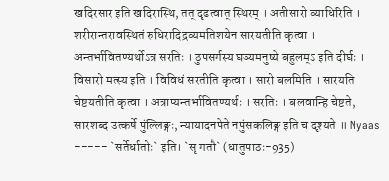खदिरसार इति खदिरास्थि, तत् दृढत्वात् स्थिरम् । अतीसारो व्याधिरिति । शरीरान्तरावस्थितं रुधिरादिद्रव्यमतिशयेन सारयतीति कृत्वा । अन्तर्भावितण्यर्थोऽत्र सरतिः । ठुपसर्गस्य घञ्यमनुष्ये बहुलम्ऽ इति दीर्घः । विसारो मत्स्य इति । विविधं सरतीति कृत्वा । सारो बलमिति । सारयति चेष्टयतीति कृत्वा । अत्राप्यन्तर्भावितण्यर्थः । सरतिः । बलवान्हि चेष्टते, सारशब्द उत्कर्षे पुंल्लिङ्गः, न्यायादनपेते नपुंसकलिङ्ग इति च दृश्यते ॥ Nyaas ----- `सर्तेर्धातोः` इति। `सृ गतौ` (धातुपाठः-935)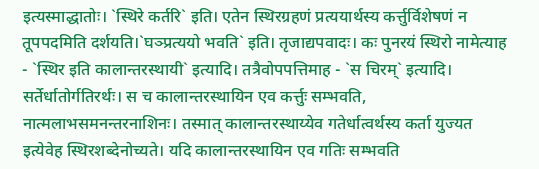इत्यस्माद्धातोः। `स्थिरे कर्तरि` इति। एतेन स्थिरग्रहणं प्रत्ययार्थस्य कर्त्तुर्विशेषणं न तूपपदमिति दर्शयति।`घञ्प्रत्ययो भवति` इति। तृजाद्यपवादः। कः पुनरयं स्थिरो नामेत्याह - `स्थिर इति कालान्तरस्थायी` इत्यादि। तत्रैवोपपत्तिमाह - `स चिरम्` इत्यादि। सर्तेर्धातोर्गतिरर्थः। स च कालान्तरस्थायिन एव कर्त्तुः सम्भवति, नात्मलाभसमनन्तरनाशिनः। तस्मात् कालान्तरस्थाय्येव गतेर्धात्वर्थस्य कर्ता युज्यत इत्येवेह स्थिरशब्देनोच्यते। यदि कालान्तरस्थायिन एव गतिः सम्भवति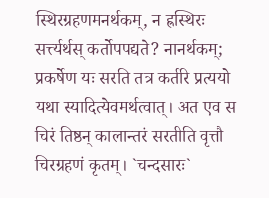स्थिरग्रहणमनर्थकम्, न ह्रस्थिरः सर्त्त्यर्थस् कर्तोपपद्यते? नानर्थकम्; प्रकर्षेण यः सरति तत्र कर्तरि प्रत्ययो यथा स्यादित्येवमर्थत्वात्। अत एव स चिरं तिष्ठन् कालान्तरं सरतीति वृत्तौ चिरग्रहणं कृतम्। `चन्दसारः`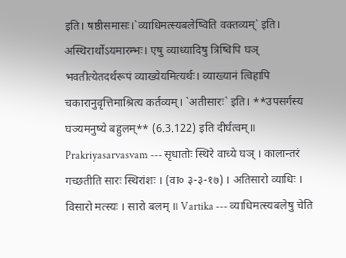इति। षष्ठीसमासः।`व्याधिमत्स्यबलेष्विति वक्तव्यम्` इति। अस्थिरार्थोऽयमारम्भः। एषु व्याध्यादिषु त्रिष्विपि घञ् भवतीत्येतदर्थरूपं व्याख्येयमित्यर्थः। व्याख्यानं त्विहापि चकारानुवृत्तिमाश्रित्य कर्तव्यम्। `अतीसारः` इति। **उपसर्गस्य घञ्यमनुष्ये बहुलम्** (6.3.122) इति दीर्घत्वम्॥ Prakriyasarvasvam --- सृधातोः स्थिरे वाच्ये घञ् । कालान्तरं गच्छतीति सारः स्थिरांशः । (वा० ३-३-१७) । अतिसारो व्याधिः । विसारो मत्स्यः । सारो बलम् ॥ Vartika --- व्याधिमत्स्यबलेषु चेति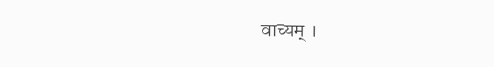वाच्यम् ।